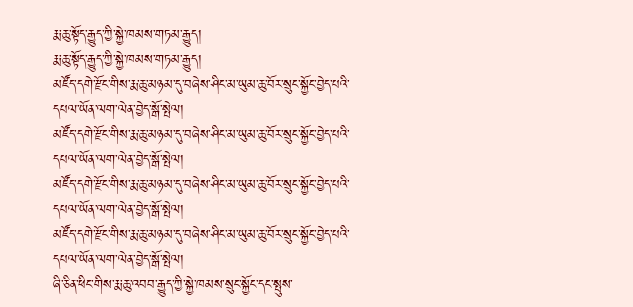རྨ་ཆུ་སྟོད་རྒྱུད་ཀྱི་སྐྱེ་ཁམས་གཏམ་རྒྱུད།
རྨ་ཆུ་སྟོད་རྒྱུད་ཀྱི་སྐྱེ་ཁམས་གཏམ་རྒྱུད།
མཛོད་དགེ་རྫོང་གིས་རྨ་ཆུ་མཉམ་དུ་བཞེས་ཤིང་མ་ཡུམ་ཆུ་བོར་སྲུང་སྐྱོང་བྱེད་པའི་དཔལ་ཡོན་ལག་ལེན་བྱེད་སྒོ་སྤེལ།
མཛོད་དགེ་རྫོང་གིས་རྨ་ཆུ་མཉམ་དུ་བཞེས་ཤིང་མ་ཡུམ་ཆུ་བོར་སྲུང་སྐྱོང་བྱེད་པའི་དཔལ་ཡོན་ལག་ལེན་བྱེད་སྒོ་སྤེལ།
མཛོད་དགེ་རྫོང་གིས་རྨ་ཆུ་མཉམ་དུ་བཞེས་ཤིང་མ་ཡུམ་ཆུ་བོར་སྲུང་སྐྱོང་བྱེད་པའི་དཔལ་ཡོན་ལག་ལེན་བྱེད་སྒོ་སྤེལ།
མཛོད་དགེ་རྫོང་གིས་རྨ་ཆུ་མཉམ་དུ་བཞེས་ཤིང་མ་ཡུམ་ཆུ་བོར་སྲུང་སྐྱོང་བྱེད་པའི་དཔལ་ཡོན་ལག་ལེན་བྱེད་སྒོ་སྤེལ།
ཞི་ཅིན་ཕིང་གིས་རྨ་ཆུ་འབབ་རྒྱུད་ཀྱི་སྐྱེ་ཁམས་སྲུང་སྐྱོང་དང་སྤུས་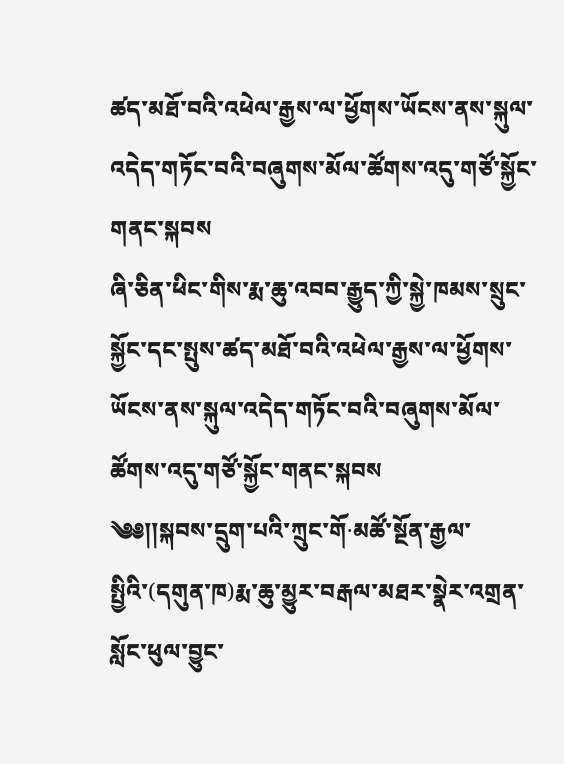ཚད་མཐོ་བའི་འཕེལ་རྒྱས་ལ་ཕྱོགས་ཡོངས་ནས་སྐུལ་འདེད་གཏོང་བའི་བཞུགས་མོལ་ཚོགས་འདུ་གཙོ་སྐྱོང་གནང་སྐབས
ཞི་ཅིན་ཕིང་གིས་རྨ་ཆུ་འབབ་རྒྱུད་ཀྱི་སྐྱེ་ཁམས་སྲུང་སྐྱོང་དང་སྤུས་ཚད་མཐོ་བའི་འཕེལ་རྒྱས་ལ་ཕྱོགས་ཡོངས་ནས་སྐུལ་འདེད་གཏོང་བའི་བཞུགས་མོལ་ཚོགས་འདུ་གཙོ་སྐྱོང་གནང་སྐབས
༄༅།།སྐབས་དྲུག་པའི་ཀྲུང་གོ·མཚོ་སྔོན་རྒྱལ་སྤྱིའི་(དགུན་ཁ)རྨ་ཆུ་མྱུར་བརྒལ་མཐར་སྣེར་འགྲན་སློང་ཕུལ་བྱུང་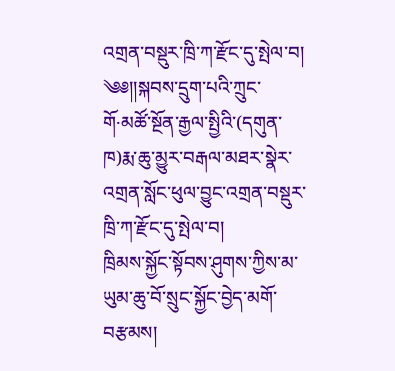འགྲན་བསྡུར་ཁྲི་ཀ་རྫོང་དུ་སྤེལ་བ།
༄༅།།སྐབས་དྲུག་པའི་ཀྲུང་གོ·མཚོ་སྔོན་རྒྱལ་སྤྱིའི་(དགུན་ཁ)རྨ་ཆུ་མྱུར་བརྒལ་མཐར་སྣེར་འགྲན་སློང་ཕུལ་བྱུང་འགྲན་བསྡུར་ཁྲི་ཀ་རྫོང་དུ་སྤེལ་བ།
ཁྲིམས་སྐྱོང་སྟོབས་ཤུགས་ཀྱིས་མ་ཡུམ་ཆུ་བོ་སྲུང་སྐྱོང་བྱེད་མགོ་བརྩམས།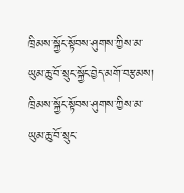ཁྲིམས་སྐྱོང་སྟོབས་ཤུགས་ཀྱིས་མ་ཡུམ་ཆུ་བོ་སྲུང་སྐྱོང་བྱེད་མགོ་བརྩམས།
ཁྲིམས་སྐྱོང་སྟོབས་ཤུགས་ཀྱིས་མ་ཡུམ་ཆུ་བོ་སྲུང་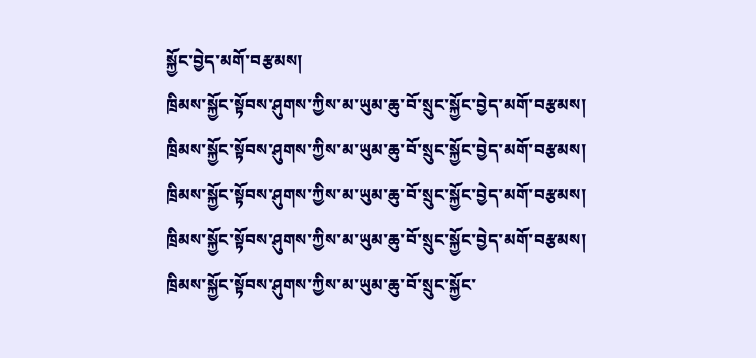སྐྱོང་བྱེད་མགོ་བརྩམས།
ཁྲིམས་སྐྱོང་སྟོབས་ཤུགས་ཀྱིས་མ་ཡུམ་ཆུ་བོ་སྲུང་སྐྱོང་བྱེད་མགོ་བརྩམས།
ཁྲིམས་སྐྱོང་སྟོབས་ཤུགས་ཀྱིས་མ་ཡུམ་ཆུ་བོ་སྲུང་སྐྱོང་བྱེད་མགོ་བརྩམས།
ཁྲིམས་སྐྱོང་སྟོབས་ཤུགས་ཀྱིས་མ་ཡུམ་ཆུ་བོ་སྲུང་སྐྱོང་བྱེད་མགོ་བརྩམས།
ཁྲིམས་སྐྱོང་སྟོབས་ཤུགས་ཀྱིས་མ་ཡུམ་ཆུ་བོ་སྲུང་སྐྱོང་བྱེད་མགོ་བརྩམས།
ཁྲིམས་སྐྱོང་སྟོབས་ཤུགས་ཀྱིས་མ་ཡུམ་ཆུ་བོ་སྲུང་སྐྱོང་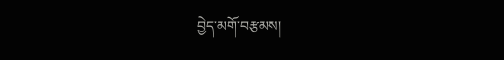བྱེད་མགོ་བརྩམས།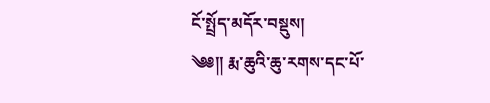ངོ་སྤྲོད་མདོར་བསྡུས།
༄༅།། རྨ་ཆུའི་ཆུ་རགས་དང་པོ་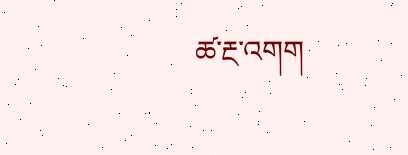ཚ་རྔ་འགག